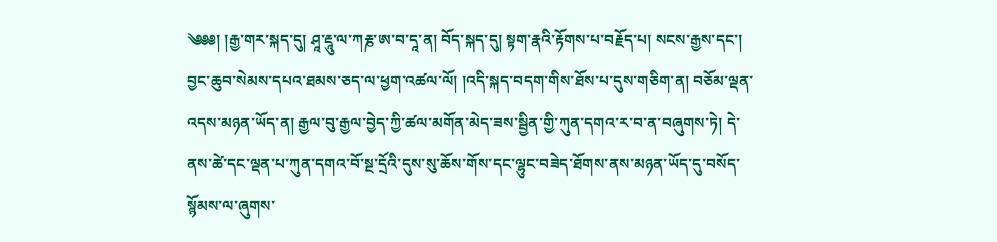༄༅༅། །རྒྱ་གར་སྐད་དུ། ཤཱ་རྡཱུ་ལ་ཀརྞ་ཨ་བ་དཱ་ན། བོད་སྐད་དུ། སྟག་རྣའི་རྟོགས་པ་བརྗོད་པ། སངས་རྒྱས་དང་། བྱང་ཆུབ་སེམས་དཔའ་ཐམས་ཅད་ལ་ཕྱག་འཚལ་ལོ། །འདི་སྐད་བདག་གིས་ཐོས་པ་དུས་གཅིག་ན། བཅོམ་ལྡན་འདས་མཉན་ཡོད་ན། རྒྱལ་བུ་རྒྱལ་བྱེད་ཀྱི་ཚལ་མགོན་མེད་ཟས་སྦྱིན་གྱི་ཀུན་དགའ་ར་བ་ན་བཞུགས་ཏེ། དེ་ནས་ཚེ་དང་ལྡན་པ་ཀུན་དགའ་བོ་སྔ་དྲོའི་དུས་སུ་ཆོས་གོས་དང་ལྷུང་བཟེད་ཐོགས་ནས་མཉན་ཡོད་དུ་བསོད་སྙོམས་ལ་ཞུགས་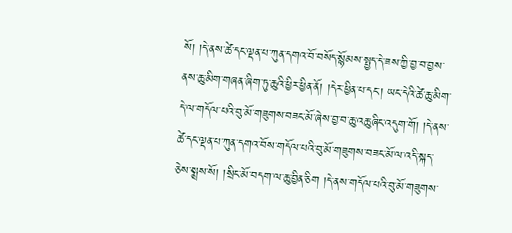སོ། །དེ་ནས་ཚེ་དང་ལྡན་པ་ཀུན་དགའ་བོ་བསོད་སྙོམས་སྤྱད་དེ་ཟས་ཀྱི་བྱ་བ་བྱས་ནས་ཆུ་མིག་གཞན་ཞིག་ཏུ་ཆུའི་ཕྱིར་ཕྱིན་ནོ། །དེར་ཕྱིན་པ་དང་། ཡང་དེའི་ཚེ་ཆུ་མིག་དེ་ལ་གདོལ་པའི་བུ་མོ་གཟུགས་བཟང་མོ་ཞེས་བྱ་བ་ཆུ་འཆུ་ཞིང་འདུག་གོ། །དེ་ནས་ཚེ་དང་ལྡན་པ་ཀུན་དགའ་བོས་གདོལ་པའི་བུ་མོ་གཟུགས་བཟང་མོ་ལ་འདི་སྐད་ཅེས་སྨྲས་སོ། །སྲིང་མོ་བདག་ལ་ཆུ་བྱིན་ཅིག །དེ་ནས་གདོལ་པའི་བུ་མོ་གཟུགས་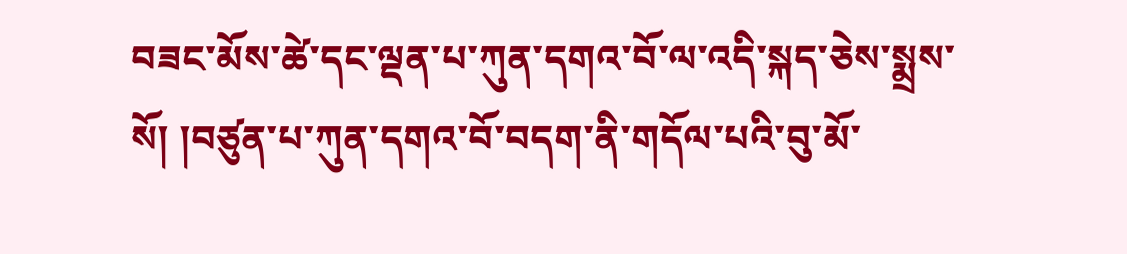བཟང་མོས་ཚེ་དང་ལྡན་པ་ཀུན་དགའ་བོ་ལ་འདི་སྐད་ཅེས་སྨྲས་སོ། །བཙུན་པ་ཀུན་དགའ་བོ་བདག་ནི་གདོལ་པའི་བུ་མོ་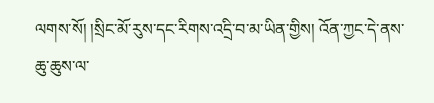ལགས་སོ། །སྲིང་མོ་རུས་དང་རིགས་འདྲི་བ་མ་ཡིན་གྱིས། འོན་ཀྱང་དེ་ནས་ཆུ་ཆུས་ལ་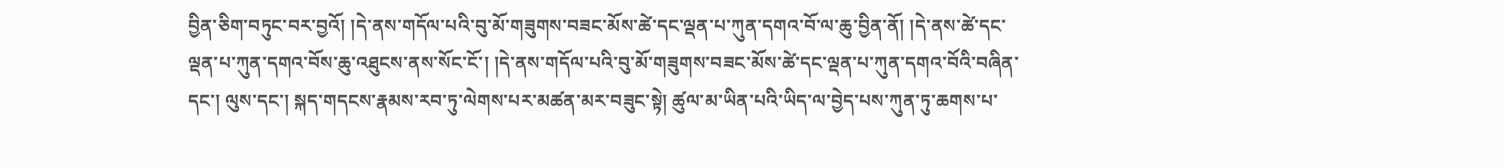བྱིན་ཅིག་བཏུང་བར་བྱའོ། །དེ་ནས་གདོལ་པའི་བུ་མོ་གཟུགས་བཟང་མོས་ཚེ་དང་ལྡན་པ་ཀུན་དགའ་བོ་ལ་ཆུ་བྱིན་ནོ། །དེ་ནས་ཚེ་དང་ལྡན་པ་ཀུན་དགའ་བོས་ཆུ་འཐུངས་ནས་སོང་ངོ་། །དེ་ནས་གདོལ་པའི་བུ་མོ་གཟུགས་བཟང་མོས་ཚེ་དང་ལྡན་པ་ཀུན་དགའ་བོའི་བཞིན་དང་། ལུས་དང་། སྐད་གདངས་རྣམས་རབ་ཏུ་ལེགས་པར་མཚན་མར་བཟུང་སྟེ། ཚུལ་མ་ཡིན་པའི་ཡིད་ལ་བྱེད་པས་ཀུན་ཏུ་ཆགས་པ་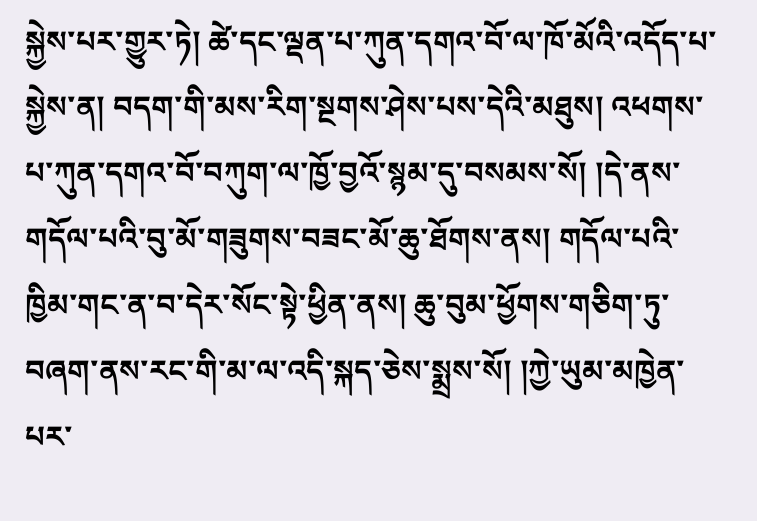སྐྱེས་པར་གྱུར་ཏེ། ཚེ་དང་ལྡན་པ་ཀུན་དགའ་བོ་ལ་ཁོ་མོའི་འདོད་པ་སྐྱེས་ན། བདག་གི་མས་རིག་སྔགས་ཤེས་པས་དེའི་མཐུས། འཕགས་པ་ཀུན་དགའ་བོ་བཀུག་ལ་ཁྱོ་བྱའོ་སྙམ་དུ་བསམས་སོ། །དེ་ནས་གདོལ་པའི་བུ་མོ་གཟུགས་བཟང་མོ་ཆུ་ཐོགས་ནས། གདོལ་པའི་ཁྱིམ་གང་ན་བ་དེར་སོང་སྟེ་ཕྱིན་ནས། ཆུ་བུམ་ཕྱོགས་གཅིག་ཏུ་བཞག་ནས་རང་གི་མ་ལ་འདི་སྐད་ཅེས་སྨྲས་སོ། །ཀྱེ་ཡུམ་མཁྱེན་པར་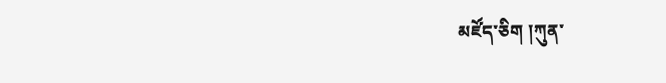མཛོད་ཅིག །ཀུན་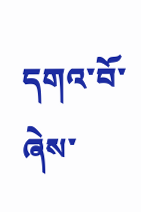དགའ་བོ་ཞེས་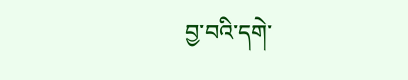བྱ་བའི་དགེ་